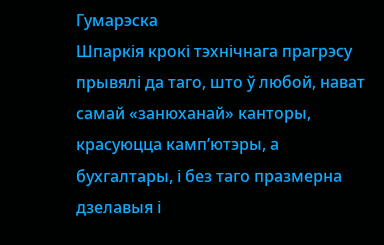Гумарэска
Шпаркія крокі тэхнічнага прагрэсу прывялі да таго, што ў любой, нават самай «занюханай» канторы, красуюцца камп’ютэры, а бухгалтары, і без таго празмерна дзелавыя і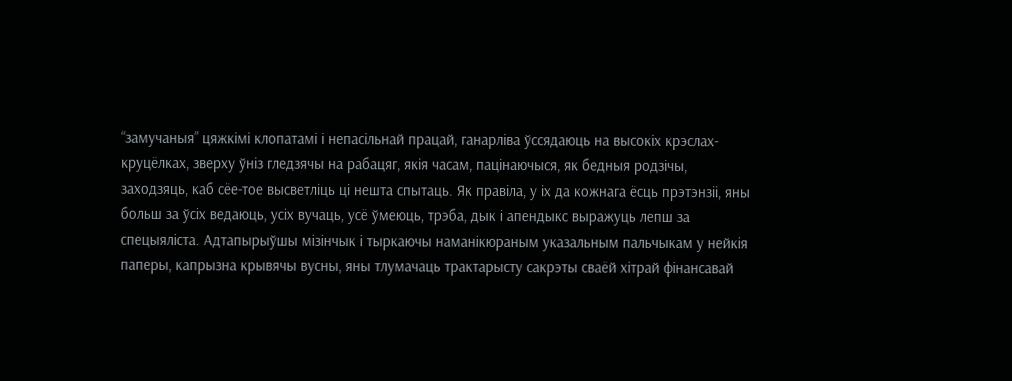“замучаныя” цяжкімі клопатамі і непасільнай працай, ганарліва ўссядаюць на высокіх крэслах-круцёлках, зверху ўніз гледзячы на рабацяг, якія часам, пацінаючыся, як бедныя родзічы, заходзяць, каб сёе-тое высветліць ці нешта спытаць. Як правіла, у іх да кожнага ёсць прэтэнзіі, яны больш за ўсіх ведаюць, усіх вучаць, усё ўмеюць, трэба, дык і апендыкс выражуць лепш за спецыяліста. Адтапырыўшы мізінчык і тыркаючы наманікюраным указальным пальчыкам у нейкія паперы, капрызна крывячы вусны, яны тлумачаць трактарысту сакрэты сваёй хітрай фінансавай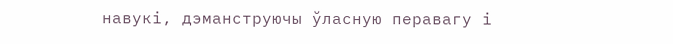навукі, дэманструючы ўласную перавагу і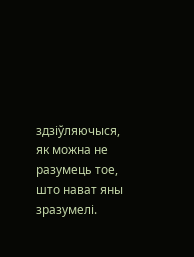здзіўляючыся, як можна не разумець тое, што нават яны зразумелі.